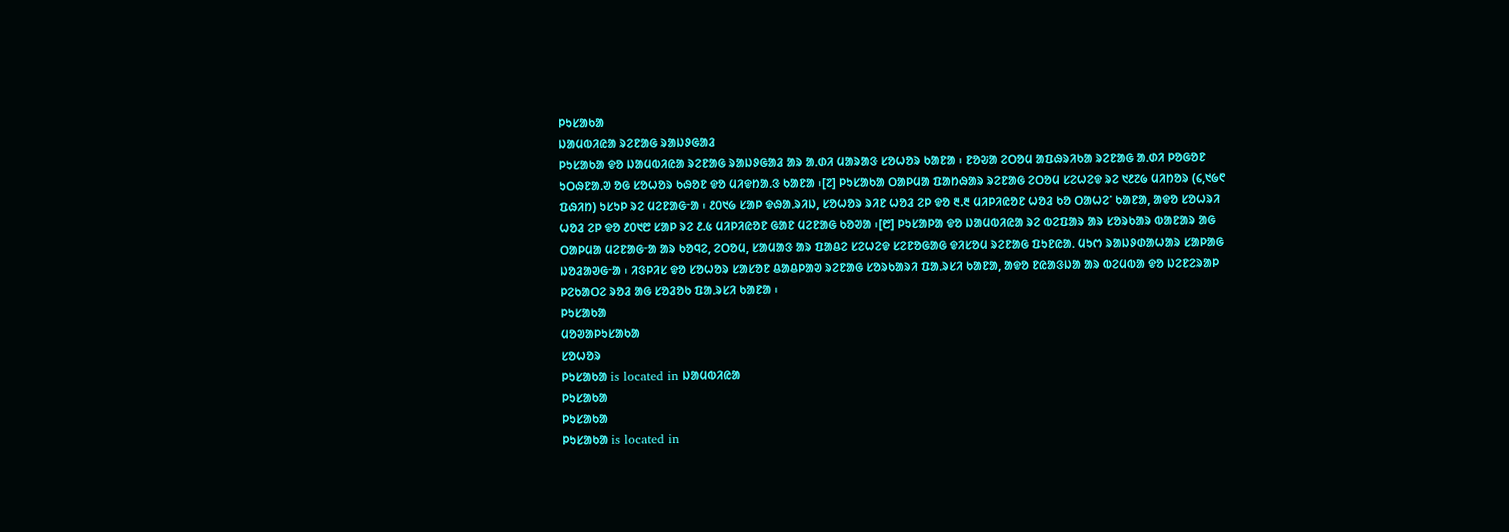ᱞᱩᱥᱟᱠᱟ
ᱡᱟᱢᱵᱤᱭᱟ ᱨᱮᱱᱟᱜ ᱨᱟᱡᱽᱜᱟᱲ
ᱞᱩᱥᱟᱠᱟ ᱫᱚ ᱡᱟᱢᱵᱤᱭᱟ ᱨᱮᱱᱟᱜ ᱨᱟᱡᱽᱜᱟᱲ ᱟᱨ ᱟᱹᱰᱤ ᱢᱟᱨᱟᱝ ᱥᱚᱦᱚᱨ ᱠᱟᱱᱟ ᱾ ᱱᱚᱶᱟ ᱮᱛᱚᱢ ᱟᱯᱷᱨᱤᱠᱟ ᱨᱮᱱᱟᱜ ᱟᱹᱰᱤ ᱞᱚᱜᱚᱱ ᱩᱛᱷᱱᱟᱹᱣ ᱚᱜ ᱥᱚᱦᱚᱨ ᱠᱷᱚᱱ ᱫᱚ ᱢᱤᱫᱴᱟᱹᱝ ᱠᱟᱱᱟ ᱾[᱗] ᱞᱩᱥᱟᱠᱟ ᱛᱟᱞᱢᱟ ᱯᱟᱴᱷᱟᱨ ᱨᱮᱱᱟᱜ ᱮᱛᱚᱢ ᱥᱮᱦᱮᱫ ᱨᱮ ᱑᱒᱗᱙ ᱢᱤᱴᱚᱨ (᱔,᱑᱙᱖ ᱯᱷᱤᱴ) ᱩᱥᱩᱞ ᱨᱮ ᱢᱮᱱᱟᱜᱼᱟ ᱾ ᱒᱐᱑᱙ ᱥᱟᱞ ᱫᱷᱟᱹᱨᱤᱡ, ᱥᱚᱦᱚᱨ ᱨᱤᱱ ᱦᱚᱲ ᱮᱞ ᱫᱚ ᱓.᱓ ᱢᱤᱞᱤᱭᱚᱱ ᱦᱚᱲ ᱠᱚ ᱛᱟᱦᱮᱸ ᱠᱟᱱᱟ, ᱟᱫᱚ ᱥᱚᱦᱨᱤ ᱦᱚᱲ ᱮᱞ ᱫᱚ ᱒᱐᱑᱘ ᱥᱟᱞ ᱨᱮ ᱒.᱕ ᱢᱤᱞᱤᱭᱚᱱ ᱜᱟᱱ ᱢᱮᱱᱟᱜ ᱠᱚᱣᱟ ᱾[᱘] ᱞᱩᱥᱟᱞᱟ ᱫᱚ ᱡᱟᱢᱵᱤᱭᱟ ᱨᱮ ᱵᱮᱯᱟᱨ ᱟᱨ ᱥᱚᱨᱠᱟᱨ ᱵᱟᱱᱟᱨ ᱟᱜ ᱛᱟᱞᱢᱟ ᱢᱮᱱᱟᱜᱼᱟ ᱟᱨ ᱠᱚᱧᱮ, ᱮᱛᱚᱢ, ᱥᱟᱢᱟᱝ ᱟᱨ ᱯᱟᱪᱮ ᱥᱮᱦᱮᱫ ᱥᱮᱱᱚᱜᱟᱜ ᱫᱤᱥᱚᱢ ᱨᱮᱱᱟᱜ ᱯᱩᱱᱭᱟᱹ ᱢᱩᱬ ᱨᱟᱡᱽᱰᱟᱦᱟᱨ ᱥᱟᱞᱟᱜ ᱡᱚᱲᱟᱣᱜᱼᱟ ᱾ ᱤᱝᱞᱤᱥ ᱫᱚ ᱥᱚᱦᱚᱨ ᱥᱟᱥᱚᱱ ᱪᱟᱪᱞᱟᱣ ᱨᱮᱱᱟᱜ ᱥᱚᱨᱠᱟᱨᱤ ᱯᱟᱹᱨᱥᱤ ᱠᱟᱱᱟ, ᱟᱫᱚ ᱱᱭᱟᱝᱡᱟ ᱟᱨ ᱵᱮᱢᱵᱟ ᱫᱚ ᱡᱮᱱᱮᱨᱟᱞ ᱞᱮᱠᱟᱛᱮ ᱨᱚᱲ ᱟᱜ ᱥᱚᱲᱚᱠ ᱯᱟᱹᱨᱥᱤ ᱠᱟᱱᱟ ᱾
ᱞᱩᱥᱟᱠᱟ
ᱢᱚᱣᱟᱞᱩᱥᱟᱠᱟ
ᱥᱚᱦᱚᱨ
ᱞᱩᱥᱟᱠᱟ is located in ᱡᱟᱢᱵᱤᱭᱟ
ᱞᱩᱥᱟᱠᱟ
ᱞᱩᱥᱟᱠᱟ
ᱞᱩᱥᱟᱠᱟ is located in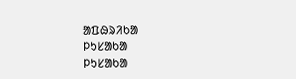ᱟᱯᱷᱨᱤᱠᱟ
ᱞᱩᱥᱟᱠᱟ
ᱞᱩᱥᱟᱠᱟ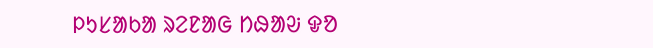ᱞᱩᱥᱟᱠᱟ ᱨᱮᱱᱟᱜ ᱴᱷᱟᱶ ᱫᱚ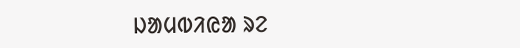ᱡᱟᱢᱵᱤᱭᱟ ᱨᱮ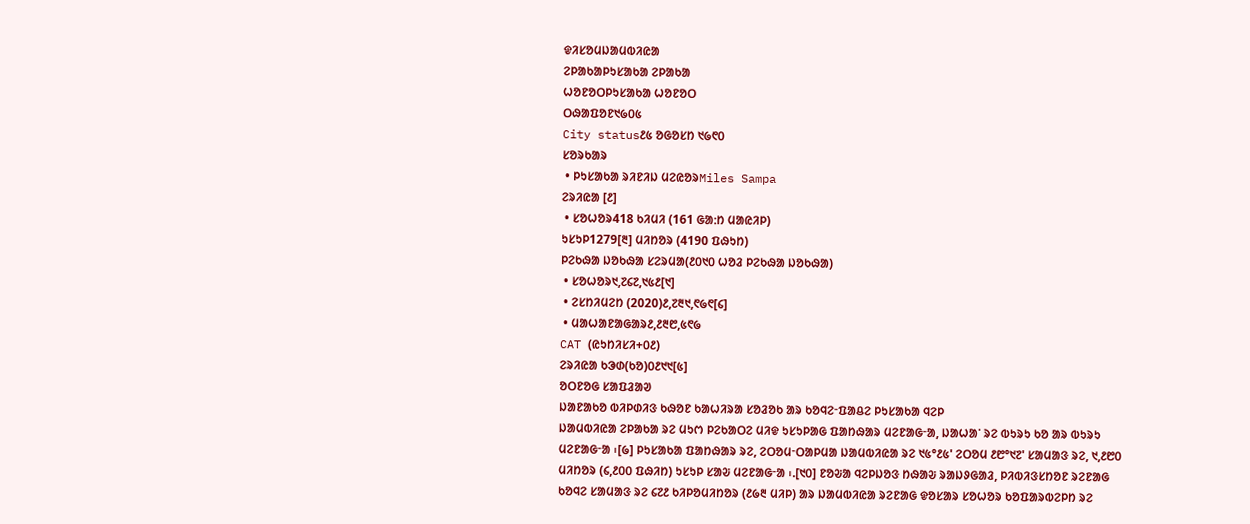ᱫᱤᱥᱚᱢᱡᱟᱢᱵᱤᱭᱟ
ᱮᱞᱟᱠᱟᱞᱩᱥᱟᱠᱟ ᱮᱞᱟᱠᱟ
ᱦᱚᱱᱚᱛᱞᱩᱥᱟᱠᱟ ᱦᱚᱱᱚᱛ
ᱛᱷᱟᱯᱚᱱ᱑᱙᱐᱕
City status᱒᱕ ᱚᱜᱚᱥᱴ ᱑᱙᱖᱐
ᱥᱚᱨᱠᱟᱨ
 • ᱞᱩᱥᱟᱠᱟ ᱨᱤᱱᱤᱡ ᱢᱮᱭᱚᱨMiles Sampa
ᱮᱨᱤᱭᱟ [᱒]
 • ᱥᱚᱦᱚᱨ418 ᱠᱤᱢᱤ (161 ᱜᱟᱺᱴ ᱢᱟᱭᱤᱞ)
ᱩᱥᱩᱞ1279[᱓] ᱢᱤᱴᱚᱨ (4190 ᱯᱷᱩᱴ)
ᱞᱮᱠᱷᱟ ᱡᱚᱠᱷᱟ ᱥᱮᱨᱢᱟ(᱒᱐᱑᱐ ᱦᱚᱲ ᱞᱮᱠᱷᱟ ᱡᱚᱠᱷᱟ)
 • ᱥᱚᱦᱚᱨ᱑,᱗᱔᱗,᱑᱕᱒[᱑]
 • ᱮᱥᱴᱤᱢᱮᱴ (2020)᱒,᱗᱓᱑,᱖᱙᱖[᱔]
 • ᱢᱟᱦᱟᱱᱟᱜᱟᱨ᱒,᱒᱓᱘,᱕᱖᱙
CAT (ᱭᱩᱴᱤᱥᱤ+᱐᱒)
ᱮᱨᱤᱭᱟ ᱠᱳᱰ(ᱠᱚ)᱐᱒᱑᱑[᱕]
ᱚᱛᱱᱚᱜ ᱥᱟᱯᱲᱟᱣ
ᱡᱟᱱᱟᱠᱚ ᱵᱤᱞᱰᱤᱝ ᱠᱷᱚᱱ ᱠᱟᱦᱤᱨᱟ ᱥᱚᱲᱚᱠ ᱟᱨ ᱠᱚᱧᱮᱼᱯᱟᱪᱮ ᱞᱩᱥᱟᱠᱟ ᱧᱮᱞ
ᱡᱟᱢᱵᱤᱭᱟ ᱮᱞᱟᱠᱟ ᱨᱮ ᱢᱩᱬ ᱞᱮᱠᱟᱛᱮ ᱢᱤᱫ ᱩᱥᱩᱞᱟᱜ ᱯᱟᱴᱷᱟᱨ ᱢᱮᱱᱟᱜᱼᱟ, ᱡᱟᱦᱟᱸ ᱨᱮ ᱵᱩᱨᱩ ᱠᱚ ᱟᱨ ᱵᱩᱨᱩ ᱢᱮᱱᱟᱜᱼᱟ ᱾[᱙] ᱞᱩᱥᱟᱠᱟ ᱯᱟᱴᱷᱟᱨ ᱨᱮ, ᱮᱛᱚᱢᱼᱛᱟᱞᱢᱟ ᱡᱟᱢᱵᱤᱭᱟ ᱨᱮ ᱑᱕°᱒᱕' ᱮᱛᱚᱢ ᱒᱘°᱑᱗' ᱥᱟᱢᱟᱝ ᱨᱮ, ᱑,᱒᱘᱐ ᱢᱤᱴᱚᱨ (᱔,᱒᱐᱐ ᱯᱷᱤᱴ) ᱩᱥᱩᱞ ᱥᱟᱶ ᱢᱮᱱᱟᱜᱼᱟ ᱾.[᱑᱐] ᱱᱚᱶᱟ ᱧᱮᱞᱡᱚᱝ ᱴᱷᱟᱶ ᱨᱟᱡᱽᱜᱟᱲ, ᱞᱤᱵᱤᱝᱥᱴᱚᱱ ᱨᱮᱱᱟᱜ ᱠᱚᱧᱮ ᱥᱟᱢᱟᱝ ᱨᱮ ᱔᱗᱒ ᱠᱤᱞᱚᱢᱤᱴᱚᱨ (᱒᱙᱓ ᱢᱤᱞ) ᱟᱨ ᱡᱟᱢᱵᱤᱭᱟ ᱨᱮᱱᱟᱜ ᱫᱚᱥᱟᱨ ᱥᱚᱦᱚᱨ ᱠᱚᱯᱟᱨᱵᱮᱞᱴ ᱨᱮ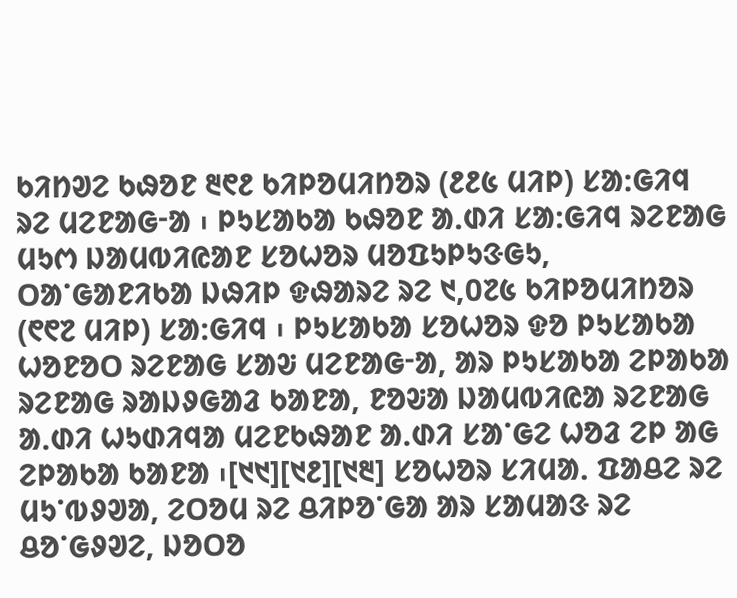ᱠᱤᱴᱣᱮ ᱠᱷᱚᱱ ᱓᱖᱒ ᱠᱤᱞᱚᱢᱤᱴᱚᱨ (᱒᱒᱕ ᱢᱤᱞ) ᱥᱟᱺᱜᱤᱧ ᱨᱮ ᱢᱮᱱᱟᱜᱼᱟ ᱾ ᱞᱩᱥᱟᱠᱟ ᱠᱷᱚᱱ ᱟᱹᱰᱤ ᱥᱟᱺᱜᱤᱧ ᱨᱮᱱᱟᱜ ᱢᱩᱬ ᱡᱟᱢᱵᱤᱭᱟᱱ ᱥᱚᱦᱚᱨ ᱢᱚᱯᱩᱞᱩᱝᱜᱩ, ᱛᱟᱸᱜᱟᱱᱤᱠᱟ ᱡᱷᱤᱞ ᱫᱷᱟᱨᱮ ᱨᱮ ᱑,᱐᱗᱕ ᱠᱤᱞᱚᱢᱤᱴᱚᱨ (᱖᱖᱗ ᱢᱤᱞ) ᱥᱟᱺᱜᱤᱧ ᱾ ᱞᱩᱥᱟᱠᱟ ᱥᱚᱦᱚᱨ ᱫᱚ ᱞᱩᱥᱟᱠᱟ ᱦᱚᱱᱚᱛ ᱨᱮᱱᱟᱜ ᱥᱟᱶ ᱢᱮᱱᱟᱜᱼᱟ, ᱟᱨ ᱞᱩᱥᱟᱠᱟ ᱮᱞᱟᱠᱟ ᱨᱮᱱᱟᱜ ᱨᱟᱡᱽᱜᱟᱲ ᱠᱟᱱᱟ, ᱱᱚᱶᱟ ᱡᱟᱢᱵᱤᱭᱟ ᱨᱮᱱᱟᱜ ᱟᱹᱰᱤ ᱦᱩᱰᱤᱧᱟ ᱢᱮᱱᱠᱷᱟᱱ ᱟᱹᱰᱤ ᱥᱟᱸᱜᱮ ᱦᱚᱲ ᱮᱞ ᱟᱜ ᱮᱞᱟᱠᱟ ᱠᱟᱱᱟ ᱾[᱑᱑][᱑᱒][᱑᱓] ᱥᱚᱦᱚᱨ ᱥᱤᱢᱟᱹ ᱯᱟᱪᱮ ᱨᱮ ᱢᱩᱸᱵᱽᱣᱟ, ᱮᱛᱚᱢ ᱨᱮ ᱪᱤᱞᱚᱸᱜᱟ ᱟᱨ ᱥᱟᱢᱟᱝ ᱨᱮ ᱪᱚᱸᱜᱽᱣᱮ, ᱡᱚᱛᱚ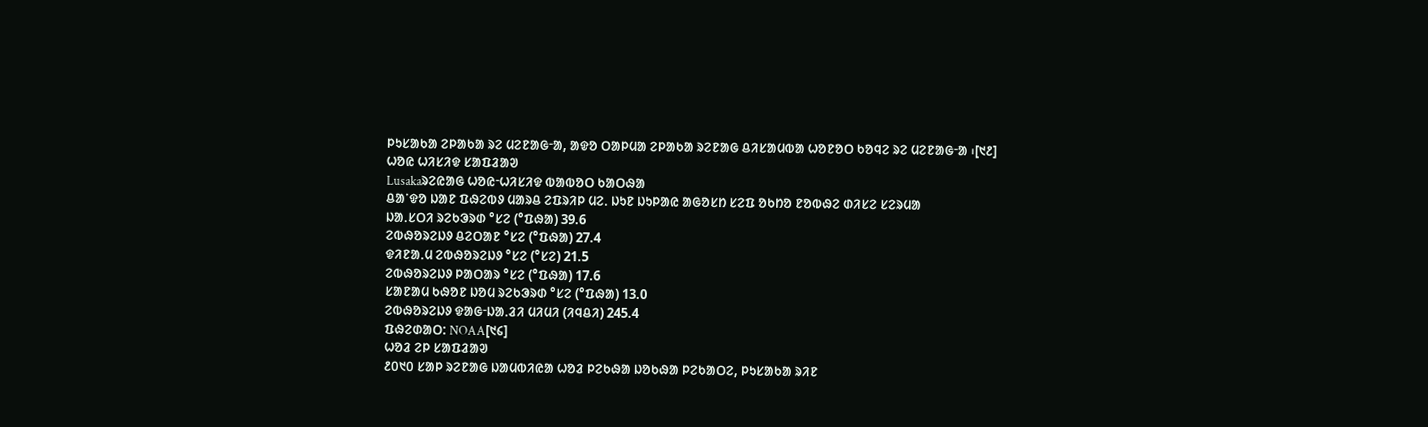ᱞᱩᱥᱟᱠᱟ ᱮᱞᱟᱠᱟ ᱨᱮ ᱢᱮᱱᱟᱜᱼᱟ, ᱟᱫᱚ ᱛᱟᱞᱢᱟ ᱮᱞᱟᱠᱟ ᱨᱮᱱᱟᱜ ᱪᱤᱥᱟᱢᱵᱟ ᱦᱚᱱᱚᱛ ᱠᱚᱧᱮ ᱨᱮ ᱢᱮᱱᱟᱜᱼᱟ ᱾[᱑᱒]
ᱦᱚᱭ ᱦᱤᱥᱤᱫ ᱥᱟᱯᱲᱟᱣ
Lusakaᱨᱮᱭᱟᱜ ᱦᱚᱭᱼᱦᱤᱥᱤᱫ ᱵᱟᱵᱚᱛ ᱠᱟᱛᱷᱟ
ᱪᱟᱸᱫᱚ ᱡᱟᱱ ᱯᱷᱮᱵᱽ ᱢᱟᱨᱪ ᱮᱯᱨᱤᱞ ᱢᱮᱹ ᱡᱩᱱ ᱡᱩᱞᱟᱭ ᱟᱜᱚᱥᱴ ᱥᱮᱯ ᱚᱠᱴᱚ ᱱᱚᱵᱷᱮ ᱰᱤᱥᱮ ᱥᱮᱨᱢᱟ
ᱡᱟᱹᱥᱛᱤ ᱨᱮᱠᱳᱨᱰ °ᱥᱮ (°ᱯᱷᱟ) 39.6
ᱮᱵᱷᱚᱨᱮᱡᱽ ᱪᱮᱛᱟᱱ °ᱥᱮ (°ᱯᱷᱟ) 27.4
ᱫᱤᱱᱟᱹᱢ ᱮᱵᱷᱚᱨᱮᱡᱽ °ᱥᱮ (°ᱥᱮ) 21.5
ᱮᱵᱷᱚᱨᱮᱡᱽ ᱞᱟᱛᱟᱨ °ᱥᱮ (°ᱯᱷᱟ) 17.6
ᱥᱟᱱᱟᱢ ᱠᱷᱚᱱ ᱡᱚᱢ ᱨᱮᱠᱳᱨᱰ °ᱥᱮ (°ᱯᱷᱟ) 13.0
ᱮᱵᱷᱚᱨᱮᱡᱽ ᱫᱟᱜᱼᱡᱟᱹᱲᱤ ᱢᱤᱢᱤ (ᱤᱧᱪᱤ) 245.4
ᱯᱷᱮᱰᱟᱛ: NOAA[᱑᱔]
ᱦᱚᱲ ᱮᱞ ᱥᱟᱯᱲᱟᱣ
᱒᱐᱑᱐ ᱥᱟᱞ ᱨᱮᱱᱟᱜ ᱡᱟᱢᱵᱤᱭᱟ ᱦᱚᱲ ᱞᱮᱠᱷᱟ ᱡᱚᱠᱷᱟ ᱞᱮᱠᱟᱛᱮ, ᱞᱩᱥᱟᱠᱟ ᱨᱤᱱ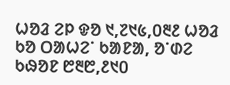ᱦᱚᱲ ᱮᱞ ᱫᱚ ᱑,᱗᱑᱕,᱐᱓᱒ ᱦᱚᱲ ᱠᱚ ᱛᱟᱦᱮᱸ ᱠᱟᱱᱟ, ᱚᱸᱰᱮ ᱠᱷᱚᱱ ᱘᱓᱘,᱒᱑᱐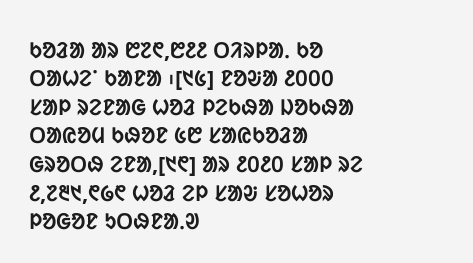ᱠᱚᱲᱟ ᱟᱨ ᱘᱗᱖,᱘᱒᱒ ᱛᱤᱨᱞᱟᱹ ᱠᱚ ᱛᱟᱦᱮᱸ ᱠᱟᱱᱟ ᱾[᱑᱕] ᱱᱚᱶᱟ ᱒᱐᱐᱐ ᱥᱟᱞ ᱨᱮᱱᱟᱜ ᱦᱚᱲ ᱞᱮᱠᱷᱟ ᱡᱚᱠᱷᱟ ᱛᱟᱭᱚᱢ ᱠᱷᱚᱱ ᱕᱘ ᱥᱟᱭᱠᱚᱲᱟ ᱜᱨᱚᱛᱷ ᱮᱱᱟ,[᱑᱖] ᱟᱨ ᱒᱐᱒᱐ ᱥᱟᱞ ᱨᱮ ᱒,᱗᱓᱑,᱖᱙᱖ ᱦᱚᱲ ᱮᱞ ᱥᱟᱶ ᱥᱚᱦᱚᱨ ᱞᱚᱜᱚᱱ ᱩᱛᱷᱱᱟᱹᱣ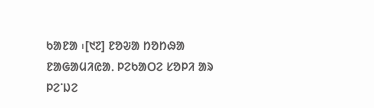ᱠᱟᱱᱟ ᱾[᱑᱗] ᱱᱚᱶᱟ ᱴᱚᱴᱷᱟ ᱱᱟᱜᱟᱢᱤᱭᱟᱹ ᱞᱮᱠᱟᱛᱮ ᱥᱚᱞᱤ ᱟᱨ ᱞᱮᱸᱡᱮ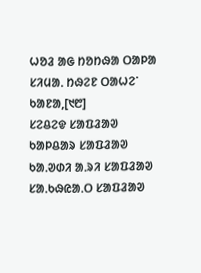ᱦᱚᱲ ᱟᱜ ᱴᱚᱴᱷᱟ ᱛᱟᱞᱟ ᱥᱤᱢᱟᱹ ᱴᱷᱮᱱ ᱛᱟᱦᱮᱸ ᱠᱟᱱᱟ,[᱑᱘]
ᱥᱮᱪᱮᱫ ᱥᱟᱯᱲᱟᱣ
ᱠᱟᱞᱪᱟᱨ ᱥᱟᱯᱲᱟᱣ
ᱠᱟᱹᱣᱰᱤ ᱟᱹᱨᱤ ᱥᱟᱯᱲᱟᱣ
ᱥᱟᱹᱠᱷᱭᱟᱹᱛ ᱥᱟᱯᱲᱟᱣ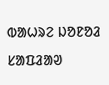ᱵᱟᱦᱨᱮ ᱡᱚᱱᱚᱲ ᱥᱟᱯᱲᱟᱣ